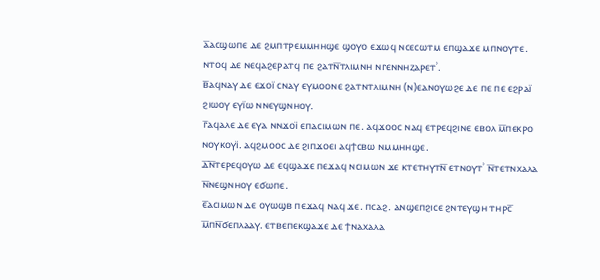ⲁ̅ⲁⲥϣⲱⲡⲉ ⲇⲉ ϩⲙⲡⲧⲣⲉⲙⲙⲏⲏϣⲉ ϣⲟⲩⲟ ⲉϫⲱϥ ⲛⲥⲉⲥⲱⲧⲙ ⲉⲡϣⲁϫⲉ ⲙⲡⲛⲟⲩⲧⲉ. ⲛⲧⲟϥ ⲇⲉ ⲛⲉϥⲁϩⲉⲣⲁⲧϥ ⲡⲉ ϩⲁⲧⲛ̅ⲧⲗⲓⲙⲛⲏ ⲛⲅⲉⲛⲛⲏⲍⲁⲣⲉⲧʾ.
ⲃ̅ⲁϥⲛⲁⲩ ⲇⲉ ⲉϫⲟⲓ̈ ⲥⲛⲁⲩ ⲉⲩⲙⲟⲟⲛⲉ ϩⲁⲧⲛⲧⲗⲓⲙⲛⲏ (ⲛ)ⲉⲁⲛⲟⲩⲱϩⲉ ⲇⲉ ⲡⲉ ⲡⲉ ⲉϩⲣⲁⲓ̈ ϩⲓⲱⲟⲩ ⲉⲩⲓ̈ⲱ ⲛⲛⲉⲩϣⲛⲏⲟⲩ.
ⲅ̅ⲁϥⲁⲗⲉ ⲇⲉ ⲉⲩⲁ ⲛⲛϫⲟⲓ̈ ⲉⲡⲁⲥⲓⲙⲱⲛ ⲡⲉ. ⲁϥϫⲟⲟⲥ ⲛⲁϥ ⲉⲧⲣⲉϥϩⲓⲛⲉ ⲉⲃⲟⲗ ⲙ̅ⲡⲉⲕⲣⲟ ⲛⲟⲩⲕⲟⲩⲓ̈. ⲁϥϩⲙⲟⲟⲥ ⲇⲉ ϩⲓⲡϫⲟⲉⲓ ⲁϥϯⲥⲃⲱ ⲛⲙⲙⲏⲏϣⲉ.
ⲇ̅ⲛ̅ⲧⲉⲣⲉϥⲟⲩⲱ ⲇⲉ ⲉϥϣⲁϫⲉ ⲡⲉϫⲁϥ ⲛⲥⲓⲙⲱⲛ ϫⲉ ⲕⲧⲉⲧⲏⲩⲧⲛ̅ ⲉⲧⲛⲟⲩⲧʾ ⲛ̅ⲧⲉⲧⲛⲭⲁⲗⲁ ⲛ̅ⲛⲉϣⲛⲏⲟⲩ ⲉϭⲱⲡⲉ.
ⲉ̅ⲁⲥⲓⲙⲱⲛ ⲇⲉ ⲟⲩⲱϣⲃ ⲡⲉϫⲁϥ ⲛⲁϥ ϫⲉ. ⲡⲥⲁϩ. ⲁⲛϣⲉⲡϩⲓⲥⲉ ϩⲛⲧⲉⲩϣⲏ ⲧⲏⲣⲥ̅ ⲙ̅ⲡⲛ̅ϭⲉⲡⲗⲁⲁⲩ. ⲉⲧⲃⲉⲡⲉⲕϣⲁϫⲉ ⲇⲉ ϯⲛⲁⲭⲁⲗⲁ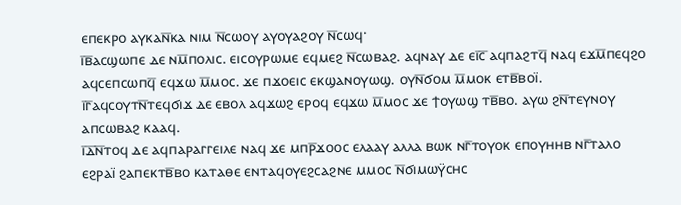ⲉⲡⲉⲕⲣⲟ ⲁⲩⲕⲁⲛ̅ⲕⲁ ⲛⲓⲙ ⲛ̅ⲥⲱⲟⲩ ⲁⲩⲟⲩⲁϩⲟⲩ ⲛ̅ⲥⲱϥ·
ⲓ̅ⲃ̅ⲁⲥϣⲱⲡⲉ ⲇⲉ ⲛⲙ̅ⲡⲟⲗⲓⲥ. ⲉⲓⲥⲟⲩⲣⲱⲙⲉ ⲉϥⲙⲉϩ ⲛ̅ⲥⲱⲃⲁϩ. ⲁϥⲛⲁⲩ ⲇⲉ ⲉⲓ̅ⲥ̅ ⲁϥⲡⲁϩⲧϥ̅ ⲛⲁϥ ⲉϫⲙ̅ⲡⲉϥϩⲟ ⲁϥⲥⲉⲡⲥⲱⲡϥ̅ ⲉϥϫⲱ ⲙ̅ⲙⲟⲥ. ϫⲉ ⲡϫⲟⲉⲓⲥ ⲉⲕϣⲁⲛⲟⲩⲱϣ. ⲟⲩⲛ̅ϭⲟⲙ ⲙ̅ⲙⲟⲕ ⲉⲧⲃ̅ⲃⲟⲓ̈.
ⲓ̅ⲅ̅ⲁϥⲥⲟⲩⲧⲛ̅ⲧⲉϥϭⲓϫ ⲇⲉ ⲉⲃⲟⲗ ⲁϥϫⲱϩ ⲉⲣⲟϥ ⲉϥϫⲱ ⲙ̅ⲙⲟⲥ ϫⲉ ϯⲟⲩⲱϣ ⲧⲃ̅ⲃⲟ. ⲁⲩⲱ ϩⲛ̅ⲧⲉⲩⲛⲟⲩ ⲁⲡⲥⲱⲃⲁϩ ⲕⲁⲁϥ.
ⲓ̅ⲇ̅ⲛ̅ⲧⲟϥ ⲇⲉ ⲁϥⲡⲁⲣⲁⲅⲅⲉⲓⲗⲉ ⲛⲁϥ ϫⲉ ⲙⲡⲣ̅ϫⲟⲟⲥ ⲉⲗⲁⲁⲩ ⲁⲗⲗⲁ ⲃⲱⲕ ⲛⲅ̅ⲧⲟⲩⲟⲕ ⲉⲡⲟⲩⲏⲏⲃ ⲛⲅ̅ⲧⲁⲗⲟ ⲉϩⲣⲁⲓ̈ ϩⲁⲡⲉⲕⲧⲃ̅ⲃⲟ ⲕⲁⲧⲁⲑⲉ ⲉⲛⲧⲁϥⲟⲩⲉϩⲥⲁϩⲛⲉ ⲙⲙⲟⲥ ⲛ̅ϭⲓⲙⲱⲩ̈ⲥⲏⲥ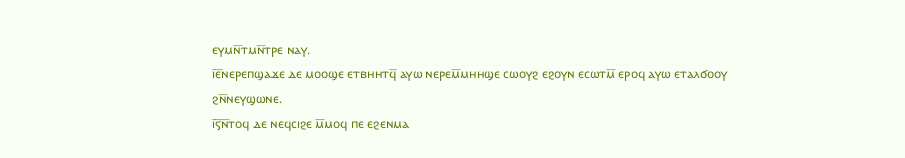ⲉⲩⲙⲛ̅ⲧⲙⲛ̅ⲧⲣⲉ ⲛⲁⲩ.
ⲓ̅ⲉ̅ⲛⲉⲣⲉⲡϣⲁϫⲉ ⲇⲉ ⲙⲟⲟϣⲉ ⲉⲧⲃⲏⲏⲧϥ̅ ⲁⲩⲱ ⲛⲉⲣⲉⲙ̅ⲙⲏⲏϣⲉ ⲥⲱⲟⲩϩ ⲉϩⲟⲩⲛ ⲉⲥⲱⲧⲙ̅ ⲉⲣⲟϥ ⲁⲩⲱ ⲉⲧⲁⲗϭⲟⲟⲩ ϩⲛ̅ⲛⲉⲩϣⲱⲛⲉ.
ⲓ̅ⲋ̅ⲛ̅ⲧⲟϥ ⲇⲉ ⲛⲉϥⲥⲓϩⲉ ⲙ̅ⲙⲟϥ ⲡⲉ ⲉϩⲉⲛⲙⲁ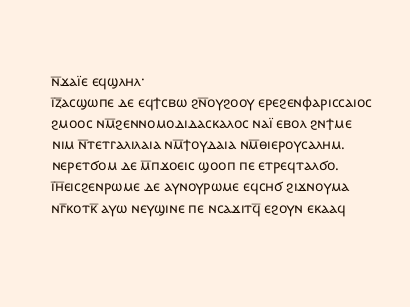ⲛ̅ϫⲁⲓ̈ⲉ ⲉϥϣⲗⲏⲗ·
ⲓ̅ⲍ̅ⲁⲥϣⲱⲡⲉ ⲇⲉ ⲉϥϯⲥⲃⲱ ϩⲛ̅ⲟⲩϩⲟⲟⲩ ⲉⲣⲉϩⲉⲛⲫⲁⲣⲓⲥⲥⲁⲓⲟⲥ ϩⲙⲟⲟⲥ ⲛⲙ̅ϩⲉⲛⲛⲟⲙⲟⲇⲓⲇⲁⲥⲕⲁⲗⲟⲥ ⲛⲁⲓ̈ ⲉⲃⲟⲗ ϩⲛϯⲙⲉ ⲛⲓⲙ ⲛ̅ⲧⲉⲧⲅⲁⲗⲓⲗⲁⲓⲁ ⲛⲙ̅ϯⲟⲩⲇⲁⲓⲁ ⲛⲙ̅ⲑⲓⲉⲣⲟⲩⲥⲁⲗⲏⲙ. ⲛⲉⲣⲉⲧϭⲟⲙ ⲇⲉ ⲙ̅ⲡϫⲟⲉⲓⲥ ϣⲟⲟⲡ ⲡⲉ ⲉⲧⲣⲉϥⲧⲁⲗϭⲟ.
ⲓ̅ⲏ̅ⲉⲓⲥϩⲉⲛⲣⲱⲙⲉ ⲇⲉ ⲁⲩⲛⲟⲩⲣⲱⲙⲉ ⲉϥⲥⲏϭ ϩⲓϫⲛⲟⲩⲙⲁ ⲛⲅ̅ⲕⲟⲧⲕ̅ ⲁⲩⲱ ⲛⲉⲩϣⲓⲛⲉ ⲡⲉ ⲛⲥⲁϫⲓⲧϥ̅ ⲉϩⲟⲩⲛ ⲉⲕⲁⲁϥ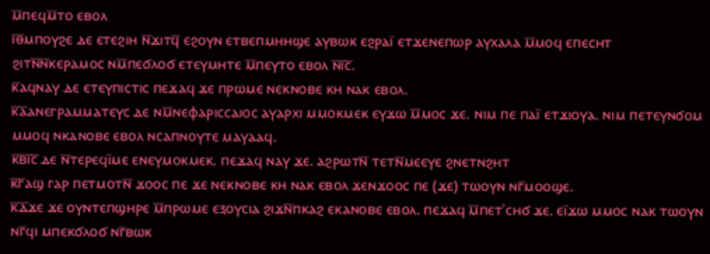ⲙ̅ⲡⲉϥⲙ̅ⲧⲟ ⲉⲃⲟⲗ
ⲓ̅ⲑ̅ⲙⲡⲟⲩϩⲉ ⲇⲉ ⲉⲧⲉϩⲓⲏ ⲛ̅ϫⲓⲧϥ̅ ⲉϩⲟⲩⲛ ⲉⲧⲃⲉⲡⲙⲏⲏϣⲉ ⲁⲩⲃⲱⲕ ⲉϩⲣⲁⲓ̈ ⲉⲧϫⲉⲛⲉⲡⲱⲣ ⲁⲩⲭⲁⲗⲁ ⲙ̅ⲙⲟϥ ⲉⲡⲉⲥⲏⲧ ϩⲓⲧⲛ̅ⲛ̅ⲕⲉⲣⲁⲙⲟⲥ ⲛⲙ̅ⲡⲉϭⲗⲟϭ ⲉⲧⲉⲩⲙⲏⲧⲉ ⲙ̅ⲡⲉⲩⲧⲟ ⲉⲃⲟⲗ ⲛ̅ⲓ̅ⲥ̅.
ⲕ̅ⲁϥⲛⲁⲩ ⲇⲉ ⲉⲧⲉⲩⲡⲓⲥⲧⲓⲥ ⲡⲉϫⲁϥ ϫⲉ ⲡⲣⲱⲙⲉ ⲛⲉⲕⲛⲟⲃⲉ ⲕⲏ ⲛⲁⲕ ⲉⲃⲟⲗ.
ⲕ̅ⲁ̅ⲁⲛⲉⲅⲣⲁⲙⲙⲁⲧⲉⲩⲥ ⲇⲉ ⲛⲙ̅ⲛⲉⲫⲁⲣⲓⲥⲥⲁⲓⲟⲥ ⲁⲩⲁⲣⲭⲓ ⲙⲙⲟⲕⲙⲉⲕ ⲉⲩϫⲱ ⲙ̅ⲙⲟⲥ ϫⲉ. ⲛⲓⲙ ⲡⲉ ⲡⲁⲓ̈ ⲉⲧϫⲓⲟⲩⲁ. ⲛⲓⲙ ⲡⲉⲧⲉⲩⲛϭⲟⲙ ⲙⲙⲟϥ ⲛⲕⲁⲛⲟⲃⲉ ⲉⲃⲟⲗ ⲛⲥⲁⲡⲛⲟⲩⲧⲉ ⲙⲁⲩⲁⲁϥ.
ⲕ̅ⲃ̅ⲓ̅ⲥ̅ ⲇⲉ ⲛ̅ⲧⲉⲣⲉϥⲓ̈ⲙⲉ ⲉⲛⲉⲩⲙⲟⲕⲙⲉⲕ. ⲡⲉϫⲁϥ ⲛⲁⲩ ϫⲉ. ⲁϩⲣⲱⲧⲛ̅ ⲧⲉⲧⲛ̅ⲙⲉⲉⲩⲉ ϩⲛⲉⲧⲛϩⲏⲧ
ⲕ̅ⲅ̅ⲁϣ ⲅⲁⲣ ⲡⲉⲧⲙⲟⲧⲛ̅ ϫⲟⲟⲥ ⲡⲉ ϫⲉ ⲛⲉⲕⲛⲟⲃⲉ ⲕⲏ ⲛⲁⲕ ⲉⲃⲟⲗ ϫⲉⲛϫⲟⲟⲥ ⲡⲉ (ϫⲉ) ⲧⲱⲟⲩⲛ ⲛⲅ̅ⲙⲟⲟϣⲉ.
ⲕ̅ⲇ̅ϫⲉ ϫⲉ ⲟⲩⲛⲧⲉⲡϣⲏⲣⲉ ⲙ̅ⲡⲣⲱⲙⲉ ⲉⲝⲟⲩⲥⲓⲁ ϩⲓϫⲛ̅ⲡⲕⲁϩ ⲉⲕⲁⲛⲟⲃⲉ ⲉⲃⲟⲗ. ⲡⲉϫⲁϥ ⲙ̅ⲡⲉⲧʾⲥⲏϭ ϫⲉ. ⲉⲓ̈ϫⲱ ⲙⲙⲟⲥ ⲛⲁⲕ ⲧⲱⲟⲩⲛ ⲛⲅ̅ϥⲓ ⲙⲡⲉⲕϭⲗⲟϭ ⲛⲅ̅ⲃⲱⲕ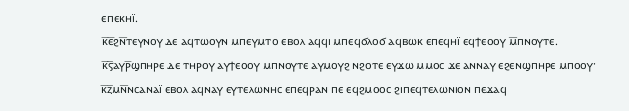ⲉⲡⲉⲕⲏⲓ̈.
ⲕ̅ⲉ̅ϩⲛ̅ⲧⲉⲩⲛⲟⲩ ⲇⲉ ⲁϥⲧⲱⲟⲩⲛ ⲙⲡⲉⲩⲙⲧⲟ ⲉⲃⲟⲗ ⲁϥϥⲓ ⲙⲡⲉϥϭⲗⲟϭ ⲁϥⲃⲱⲕ ⲉⲡⲉϥⲏⲓ̈ ⲉϥϯⲉⲟⲟⲩ ⲙ̅ⲡⲛⲟⲩⲧⲉ.
ⲕ̅ⲋ̅ⲁⲩⲣ̅ϣⲡⲏⲣⲉ ⲇⲉ ⲧⲏⲣⲟⲩ ⲁⲩϯⲉⲟⲟⲩ ⲙⲡⲛⲟⲩⲧⲉ ⲁⲩⲙⲟⲩϩ ⲛϩⲟⲧⲉ ⲉⲩϫⲱ ⲙⲙⲟⲥ ϫⲉ ⲁⲛⲛⲁⲩ ⲉϩⲉⲛϣⲡⲏⲣⲉ ⲙⲡⲟⲟⲩ·
ⲕ̅ⲍ̅ⲙⲛ̅ⲛⲥⲁⲛⲁⲓ̈ ⲉⲃⲟⲗ ⲁϥⲛⲁⲩ ⲉⲩⲧⲉⲗⲱⲛⲏⲥ ⲉⲡⲉϥⲣⲁⲛ ⲡⲉ ⲉϥϩⲙⲟⲟⲥ ϩⲓⲡⲉϥⲧⲉⲗⲱⲛⲓⲟⲛ ⲡⲉϫⲁϥ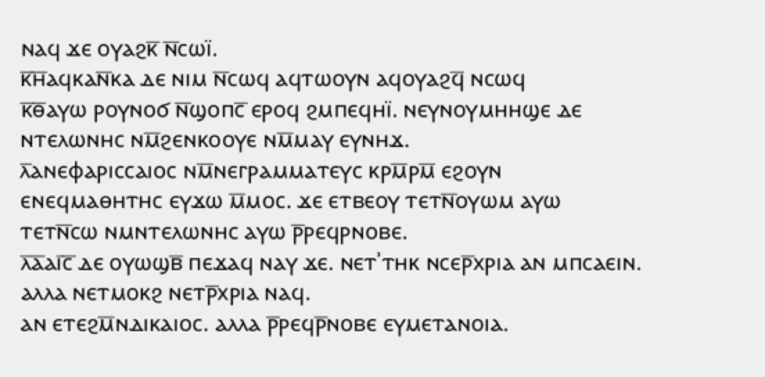ⲛⲁϥ ϫⲉ ⲟⲩⲁϩⲕ̅ ⲛ̅ⲥⲱⲓ̈.
ⲕ̅ⲏ̅ⲁϥⲕⲁⲛ̅ⲕⲁ ⲇⲉ ⲛⲓⲙ ⲛ̅ⲥⲱϥ ⲁϥⲧⲱⲟⲩⲛ ⲁϥⲟⲩⲁϩϥ̅ ⲛⲥⲱϥ
ⲕ̅ⲑ̅ⲁⲩⲱ ⲣⲟⲩⲛⲟϭ ⲛ̅ϣⲟⲡⲥ̅ ⲉⲣⲟϥ ϩⲙⲡⲉϥⲏⲓ̈. ⲛⲉⲩⲛⲟⲩⲙⲏⲏϣⲉ ⲇⲉ ⲛⲧⲉⲗⲱⲛⲏⲥ ⲛⲙ̅ϩⲉⲛⲕⲟⲟⲩⲉ ⲛⲙ̅ⲙⲁⲩ ⲉⲩⲛⲏϫ.
ⲗ̅ⲁⲛⲉⲫⲁⲣⲓⲥⲥⲁⲓⲟⲥ ⲛⲙ̅ⲛⲉⲅⲣⲁⲙⲙⲁⲧⲉⲩⲥ ⲕⲣⲙ̅ⲣⲙ̅ ⲉϩⲟⲩⲛ ⲉⲛⲉϥⲙⲁⲑⲏⲧⲏⲥ ⲉⲩϫⲱ ⲙ̅ⲙⲟⲥ. ϫⲉ ⲉⲧⲃⲉⲟⲩ ⲧⲉⲧⲛ̅ⲟⲩⲱⲙ ⲁⲩⲱ ⲧⲉⲧⲛ̅ⲥⲱ ⲛⲙⲛⲧⲉⲗⲱⲛⲏⲥ ⲁⲩⲱ ⲣ̅ⲣⲉϥⲣⲛⲟⲃⲉ.
ⲗ̅ⲁ̅ⲁⲓ̅ⲥ̅ ⲇⲉ ⲟⲩⲱϣⲃ̅ ⲡⲉϫⲁϥ ⲛⲁⲩ ϫⲉ. ⲛⲉⲧʾⲧⲏⲕ ⲛⲥⲉⲣ̅ⲭⲣⲓⲁ ⲁⲛ ⲙⲡⲥⲁⲉⲓⲛ. ⲁⲗⲗⲁ ⲛⲉⲧⲙⲟⲕϩ ⲛⲉⲧⲣ̅ⲭⲣⲓⲁ ⲛⲁϥ.
ⲁⲛ ⲉⲧⲉϩⲙ̅ⲛⲇⲓⲕⲁⲓⲟⲥ. ⲁⲗⲗⲁ ⲣ̅ⲣⲉϥⲣ̅ⲛⲟⲃⲉ ⲉⲩⲙⲉⲧⲁⲛⲟⲓⲁ.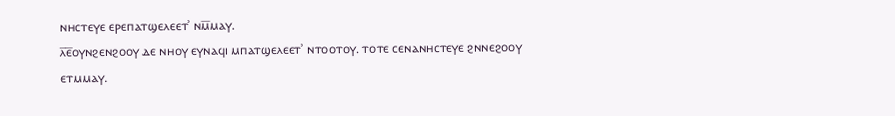ⲛⲏⲥⲧⲉⲩⲉ ⲉⲣⲉⲡⲁⲧϣⲉⲗⲉⲉⲧʾ ⲛⲙ̅ⲙⲁⲩ.
ⲗ̅ⲉ̅ⲟⲩⲛϩⲉⲛϩⲟⲟⲩ ⲇⲉ ⲛⲏⲟⲩ ⲉⲩⲛⲁϥⲓ ⲙⲡⲁⲧϣⲉⲗⲉⲉⲧʾ ⲛⲧⲟⲟⲧⲟⲩ. ⲧⲟⲧⲉ ⲥⲉⲛⲁⲛⲏⲥⲧⲉⲩⲉ ϩⲛⲛⲉϩⲟⲟⲩ ⲉⲧⲙⲙⲁⲩ.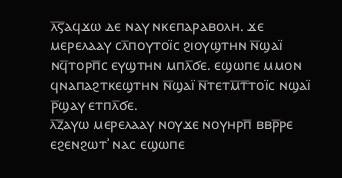ⲗ̅ⲋ̅ⲁϥϫⲱ ⲇⲉ ⲛⲁⲩ ⲛⲕⲉⲡⲁⲣⲁⲃⲟⲗⲏ. ϫⲉ ⲙⲉⲣⲉⲗⲁⲁⲩ ⲥⲗ̅ⲡⲟⲩⲧⲟⲓ̈ⲥ ϩⲓⲟⲩϣⲧⲏⲛ ⲛ̅ϣⲁⲓ̈ ⲛϥ̅ⲧⲟⲣⲡ̅ⲥ ⲉⲩϣⲧⲏⲛ ⲙⲡⲗ̅ϭⲉ. ⲉϣⲱⲡⲉ ⲙⲙⲟⲛ ϥⲛⲁⲡⲁϩⲧⲕⲉϣⲧⲏⲛ ⲛ̅ϣⲁⲓ̈ ⲛ̅ⲧⲉⲧⲙ̅ⲧ̅ⲧⲟⲓ̈ⲥ ⲛϣⲁⲓ̈ ⲣ̅ϣⲁⲩ ⲉⲧⲡⲗ̅ϭⲉ.
ⲗ̅ⲍ̅ⲁⲩⲱ ⲙⲉⲣⲉⲗⲁⲁⲩ ⲛⲟⲩϫⲉ ⲛⲟⲩⲏⲣⲡ̅ ⲃⲃⲣ̅ⲣⲉ ⲉϩⲉⲛϩⲱⲧʾ ⲛⲁⲥ ⲉϣⲱⲡⲉ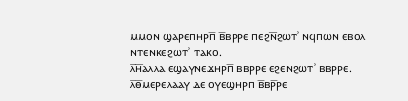ⲙⲙⲟⲛ ϣⲁⲣⲉⲡⲏⲣⲡ̅ ⲃ̅ⲃⲣⲣⲉ ⲡⲉϩⲛ̅ϩⲱⲧʾ ⲛϥⲡⲱⲛ ⲉⲃⲟⲗ ⲛⲧⲉⲛⲕⲉϩⲱⲧʾ ⲧⲁⲕⲟ.
ⲗ̅ⲏ̅ⲁⲗⲗⲁ ⲉϣⲁⲩⲛⲉϫⲏⲣⲡ̅ ⲃⲃⲣⲣⲉ ⲉϩⲉⲛϩⲱⲧʾ ⲃⲃⲣⲣⲉ.
ⲗ̅ⲑ̅ⲙⲉⲣⲉⲗⲁⲁⲩ ⲇⲉ ⲟⲩⲉϣⲏⲣⲡ ⲃ̅ⲃⲣ̅ⲣⲉ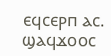ⲉϥⲥⲉⲣⲡ ⲁⲥ. ϣⲁϥϫⲟⲟⲥ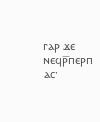ⲅⲁⲣ ϫⲉ ⲛⲉϥⲣ̅ⲡⲉⲣⲡ ⲁⲥ·